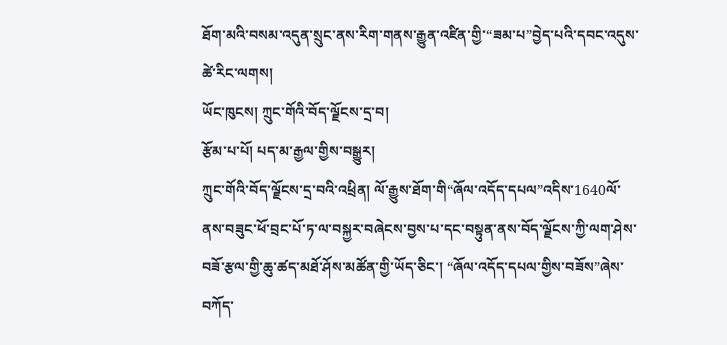ཐོག་མའི་བསམ་འདུན་སྲུང་ནས་རིག་གནས་རྒྱུན་འཛིན་གྱི་“ཟམ་པ”བྱེད་པའི་དབང་འདུས་ཚེ་རིང་ལགས།
ཡོང་ཁུངས། ཀྲུང་གོའི་བོད་ལྗོངས་དྲ་བ།
རྩོམ་པ་པོ། པད་མ་རྒྱལ་གྱིས་བསྒྱུར།
ཀྲུང་གོའི་བོད་ལྗོངས་དྲ་བའི་འཕྲིན། ལོ་རྒྱུས་ཐོག་གི“ཞོལ་འདོད་དཔལ”འདིས་1640ལོ་ནས་བཟུང་ཕོ་བྲང་པོ་ཏ་ལ་བསྐྱར་བཞེངས་བྱས་པ་དང་བསྟུན་ནས་བོད་ལྗོངས་ཀྱི་ལག་ཤེས་བཟོ་རྩལ་གྱི་ཆུ་ཚད་མཐོ་ཤོས་མཚོན་གྱི་ཡོད་ཅིང་། “ཞོལ་འདོད་དཔལ་གྱིས་བཟོས”ཞེས་བཀོད་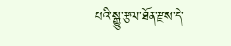པའི་སྒྱུ་རྩལ་ཐོན་རྫས་དེ་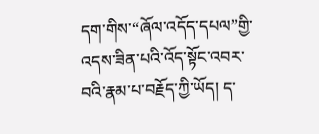དག་གིས་“ཞོལ་འདོད་དཔལ”གྱི་འདས་ཟིན་པའི་འོད་སྟོང་འབར་བའི་རྣམ་པ་བརྗོད་ཀྱི་ཡོད། ད་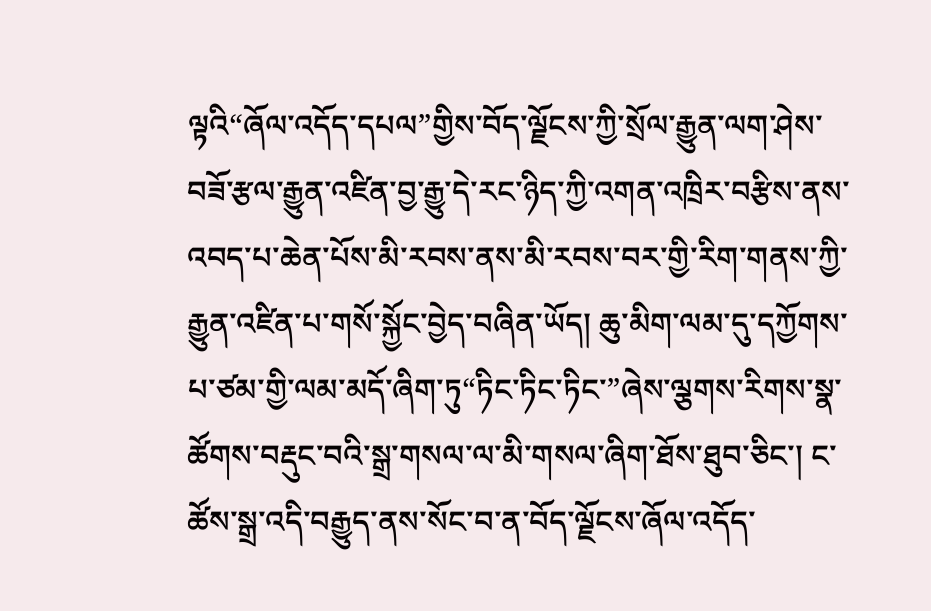ལྟའི“ཞོལ་འདོད་དཔལ”གྱིས་བོད་ལྗོངས་ཀྱི་སྲོལ་རྒྱུན་ལག་ཤེས་བཟོ་རྩལ་རྒྱུན་འཛིན་བྱ་རྒྱུ་དེ་རང་ཉིད་ཀྱི་འགན་འཁྲིར་བརྩིས་ནས་འབད་པ་ཆེན་པོས་མི་རབས་ནས་མི་རབས་བར་གྱི་རིག་གནས་ཀྱི་རྒྱུན་འཛིན་པ་གསོ་སྐྱོང་བྱེད་བཞིན་ཡོད། ཆུ་མིག་ལམ་དུ་དཀྱོགས་པ་ཙམ་གྱི་ལམ་མདོ་ཞིག་ཏུ“ཏིང་ཏིང་ཏིང་”ཞེས་ལྕགས་རིགས་སྣ་ཚོགས་བརྡུང་བའི་སྒྲ་གསལ་ལ་མི་གསལ་ཞིག་ཐོས་ཐུབ་ཅིང་། ང་ཚོས་སྒྲ་འདི་བརྒྱུད་ནས་སོང་བ་ན་བོད་ལྗོངས་ཞོལ་འདོད་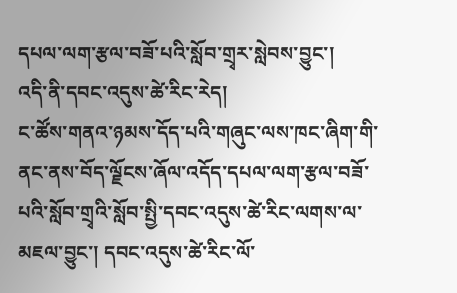དཔལ་ལག་རྩལ་བཟོ་པའི་སློབ་གྲྭར་སླེབས་བྱུང་།
འདི་ནི་དབང་འདུས་ཚེ་རིང་རེད།
ང་ཚོས་གནའ་ཉམས་དོད་པའི་གཞུང་ལས་ཁང་ཞིག་གི་ནང་ནས་བོད་ལྗོངས་ཞོལ་འདོད་དཔལ་ལག་རྩལ་བཟོ་པའི་སློབ་གྲྭའི་སློབ་སྤྱི་དབང་འདུས་ཚེ་རིང་ལགས་ལ་མཇལ་བྱུང་། དབང་འདུས་ཚེ་རིང་ལོ་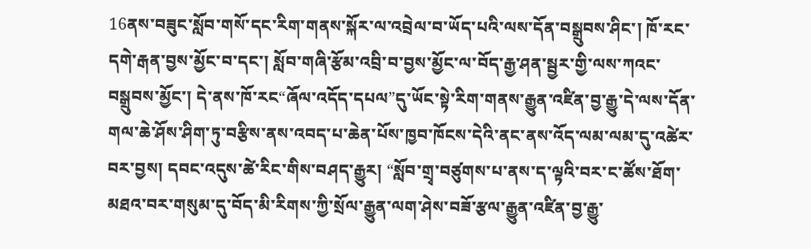16ནས་བཟུང་སློབ་གསོ་དང་རིག་གནས་སྐོར་ལ་འབྲེལ་བ་ཡོད་པའི་ལས་དོན་བསྒྲུབས་ཤིང་། ཁོ་རང་དགེ་རྒན་བྱས་མྱོང་བ་དང་། སློབ་གཞི་རྩོམ་འབྲི་བ་བྱས་མྱོང་ལ་བོད་རྒྱ་ཤན་སྦྱར་གྱི་ལས་ཀའང་བསྒྲུབས་མྱོང་། དེ་ནས་ཁོ་རང“ཞོལ་འདོད་དཔལ”དུ་ཡོང་སྟེ་རིག་གནས་རྒྱུན་འཛིན་བྱ་རྒྱུ་དེ་ལས་དོན་གལ་ཆེ་ཤོས་ཤིག་ཏུ་བརྩིས་ནས་འབད་པ་ཆེན་པོས་ཁྱབ་ཁོངས་དེའི་ནང་ནས་འོད་ལམ་ལམ་དུ་འཚེར་བར་བྱས། དབང་འདུས་ཚེ་རིང་གིས་བཤད་རྒྱུར། “སློབ་གྲྭ་བཙུགས་པ་ནས་ད་ལྟའི་བར་ང་ཚོས་ཐོག་མཐའ་བར་གསུམ་དུ་བོད་མི་རིགས་ཀྱི་སྲོལ་རྒྱུན་ལག་ཤེས་བཟོ་རྩལ་རྒྱུན་འཛིན་བྱ་རྒྱུ་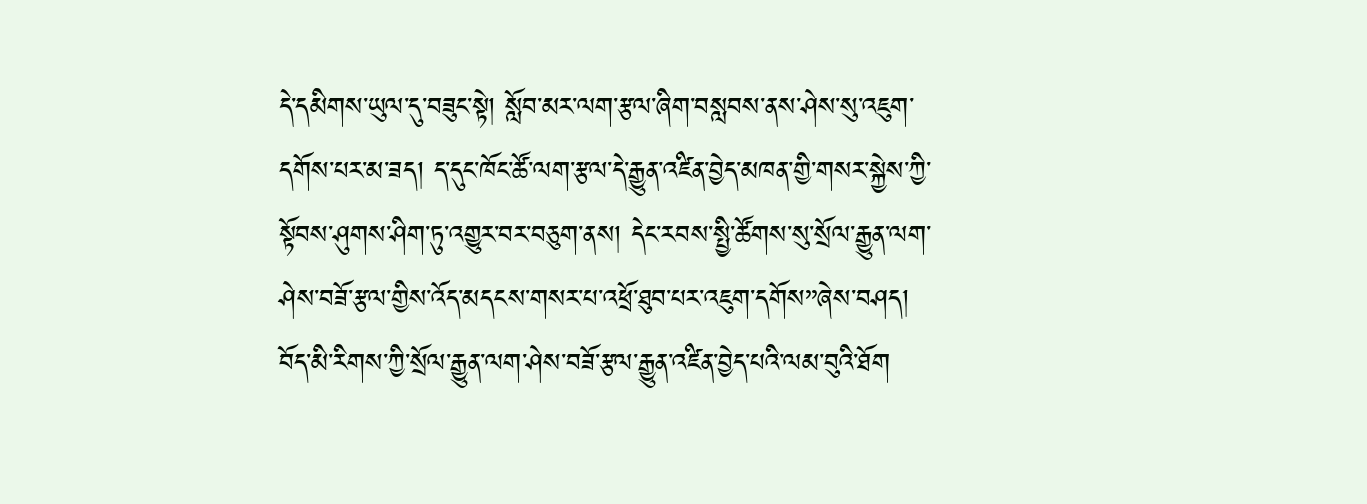དེ་དམིགས་ཡུལ་དུ་བཟུང་སྟེ། སློབ་མར་ལག་རྩལ་ཞིག་བསླབས་ནས་ཤེས་སུ་འཇུག་དགོས་པར་མ་ཟད། ད་དུང་ཁོང་ཚོ་ལག་རྩལ་དེ་རྒྱུན་འཛིན་བྱེད་མཁན་གྱི་གསར་སྐྱེས་ཀྱི་སྟོབས་ཤུགས་ཤིག་ཏུ་འགྱུར་བར་བཅུག་ནས། དེང་རབས་སྤྱི་ཚོགས་སུ་སྲོལ་རྒྱུན་ལག་ཤེས་བཟོ་རྩལ་གྱིས་འོད་མདངས་གསར་པ་འཕྲོ་ཐུབ་པར་འཇུག་དགོས”ཞེས་བཤད།
བོད་མི་རིགས་ཀྱི་སྲོལ་རྒྱུན་ལག་ཤེས་བཟོ་རྩལ་རྒྱུན་འཛིན་བྱེད་པའི་ལམ་བུའི་ཐོག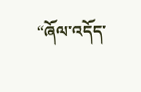“ཞོལ་འདོད་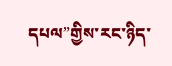དཔལ”གྱིས་རང་ཉིད་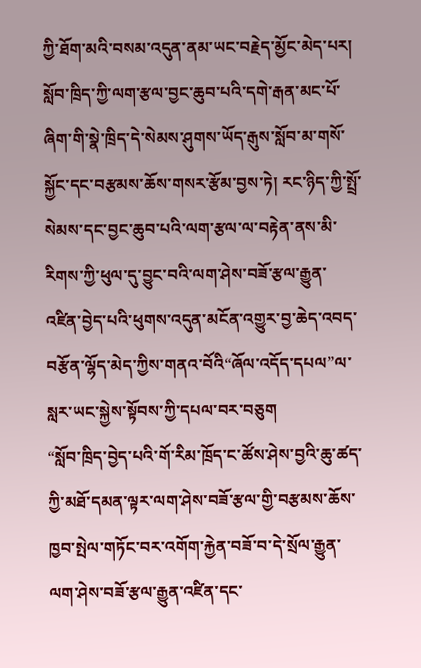ཀྱི་ཐོག་མའི་བསམ་འདུན་ནམ་ཡང་བརྗེད་མྱོང་མེད་པར། སློབ་ཁྲིད་ཀྱི་ལག་རྩལ་བྱང་ཆུབ་པའི་དགེ་རྒན་མང་པོ་ཞིག་གི་སྣེ་ཁྲིད་དེ་སེམས་ཤུགས་ཡོད་རྒུས་སློབ་མ་གསོ་སྐྱོང་དང་བརྩམས་ཆོས་གསར་རྩོམ་བྱས་ཏེ། རང་ཉིད་ཀྱི་སྤྲོ་སེམས་དང་བྱང་ཆུབ་པའི་ལག་རྩལ་ལ་བརྟེན་ནས་མི་རིགས་ཀྱི་ཕུལ་དུ་བྱུང་བའི་ལག་ཤེས་བཟོ་རྩལ་རྒྱུན་འཛིན་བྱེད་པའི་ཕུགས་འདུན་མངོན་འགྱུར་བྱ་ཆེད་འབད་བརྩོན་ལྷོད་མེད་ཀྱིས་གནའ་བོའི“ཞོལ་འདོད་དཔལ”ལ་སླར་ཡང་སྐྱེས་སྟོབས་ཀྱི་དཔལ་བར་བཅུག
“སློབ་ཁྲིད་བྱེད་པའི་གོ་རིམ་ཁྲོད་ང་ཚོས་ཤེས་བྱའི་ཆུ་ཚད་ཀྱི་མཐོ་དམན་ལྟར་ལག་ཤེས་བཟོ་རྩལ་གྱི་བརྩམས་ཆོས་ཁྱབ་སྤེལ་གཏོང་བར་འགོག་རྐྱེན་བཟོ་བ་དེ་སྲོལ་རྒྱུན་ལག་ཤེས་བཟོ་རྩལ་རྒྱུན་འཛིན་དང་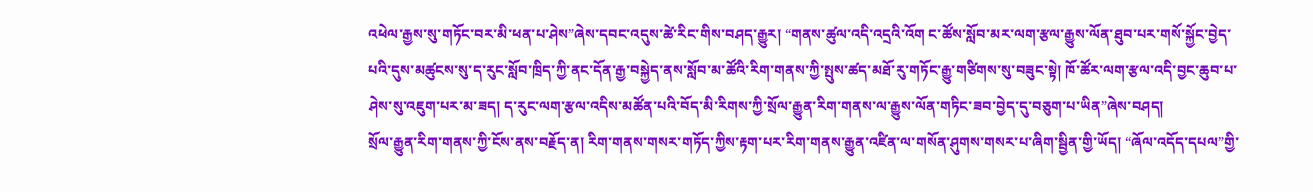འཕེལ་རྒྱས་སུ་གཏོང་བར་མི་ཕན་པ་ཤེས”ཞེས་དབང་འདུས་ཚེ་རིང་གིས་བཤད་རྒྱུར། “གནས་ཚུལ་འདི་འདྲའི་འོག ང་ཚོས་སློབ་མར་ལག་རྩལ་རྒྱུས་ལོན་ཐུབ་པར་གསོ་སྐྱོང་བྱེད་པའི་དུས་མཚུངས་སུ་ད་རུང་སློབ་ཁྲིད་ཀྱི་ནང་དོན་རྒྱ་བསྐྱེད་ནས་སློབ་མ་ཚོའི་རིག་གནས་ཀྱི་སྤུས་ཚད་མཐོ་རུ་གཏོང་རྒྱུ་གཙིགས་སུ་བཟུང་སྟེ། ཁོ་ཚོར་ལག་རྩལ་འདི་བྱང་ཆུབ་པ་ཤེས་སུ་འཇུག་པར་མ་ཟད། ད་རུང་ལག་རྩལ་འདིས་མཚོན་པའི་བོད་མི་རིགས་ཀྱི་སྲོལ་རྒྱུན་རིག་གནས་ལ་རྒྱུས་ལོན་གཏིང་ཟབ་བྱེད་དུ་བཅུག་པ་ཡིན”ཞེས་བཤད།
སྲོལ་རྒྱུན་རིག་གནས་ཀྱི་ངོས་ནས་བརྗོད་ན། རིག་གནས་གསར་གཏོད་ཀྱིས་རྟག་པར་རིག་གནས་རྒྱུན་འཛིན་ལ་གསོན་ཤུགས་གསར་པ་ཞིག་སྦྱིན་གྱི་ཡོད། “ཞོལ་འདོད་དཔལ”གྱི་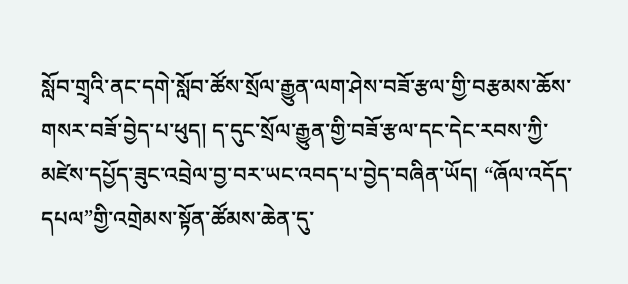སློབ་གྲྭའི་ནང་དགེ་སློབ་ཚོས་སྲོལ་རྒྱུན་ལག་ཤེས་བཟོ་རྩལ་གྱི་བརྩམས་ཆོས་གསར་བཟོ་བྱེད་པ་ཕུད། ད་དུང་སྲོལ་རྒྱུན་གྱི་བཟོ་རྩལ་དང་དེང་རབས་ཀྱི་མཛེས་དཔྱོད་ཟུང་འབྲེལ་བྱ་བར་ཡང་འབད་པ་བྱེད་བཞིན་ཡོད། “ཞོལ་འདོད་དཔལ”གྱི་འགྲེམས་སྟོན་ཚོམས་ཆེན་དུ་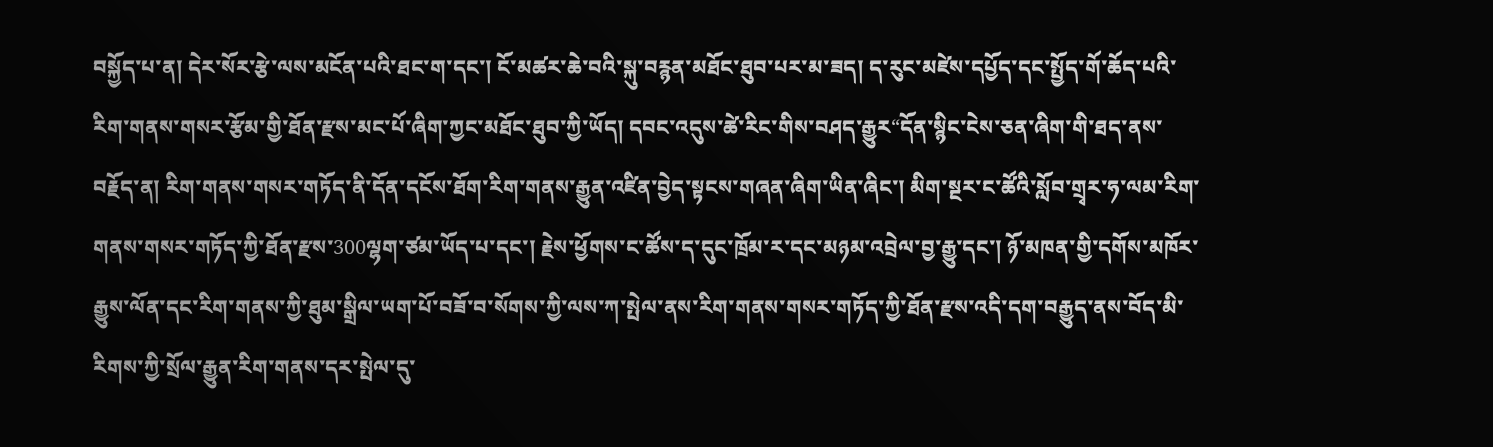བསྐྱོད་པ་ན། དེར་སོར་རྩེ་ལས་མངོན་པའི་ཐང་ག་དང་། ངོ་མཚར་ཆེ་བའི་སྐུ་བརྙན་མཐོང་ཐུབ་པར་མ་ཟད། ད་རུང་མཛེས་དཔྱོད་དང་སྤྱོད་གོ་ཆོད་པའི་རིག་གནས་གསར་རྩོམ་གྱི་ཐོན་རྫས་མང་པོ་ཞིག་ཀྱང་མཐོང་ཐུབ་ཀྱི་ཡོད། དབང་འདུས་ཚེ་རིང་གིས་བཤད་རྒྱུར“དོན་སྙིང་ངེས་ཅན་ཞིག་གི་ཐད་ནས་བརྗོད་ན། རིག་གནས་གསར་གཏོད་ནི་དོན་དངོས་ཐོག་རིག་གནས་རྒྱུན་འཛིན་བྱེད་སྟངས་གཞན་ཞིག་ཡིན་ཞིང་། མིག་སྔར་ང་ཚོའི་སློབ་གྲྭར་ཧ་ལམ་རིག་གནས་གསར་གཏོད་ཀྱི་ཐོན་རྫས་300ལྷག་ཙམ་ཡོད་པ་དང་། རྗེས་ཕྱོགས་ང་ཚོས་ད་དུང་ཁྲོམ་ར་དང་མཉམ་འབྲེལ་བྱ་རྒྱུ་དང་། ཉོ་མཁན་གྱི་དགོས་མཁོར་རྒྱུས་ལོན་དང་རིག་གནས་ཀྱི་ཐུམ་སྒྲིལ་ཡག་པོ་བཟོ་བ་སོགས་ཀྱི་ལས་ཀ་སྤེལ་ནས་རིག་གནས་གསར་གཏོད་ཀྱི་ཐོན་རྫས་འདི་དག་བརྒྱུད་ནས་བོད་མི་རིགས་ཀྱི་སྲོལ་རྒྱུན་རིག་གནས་དར་སྤེལ་དུ་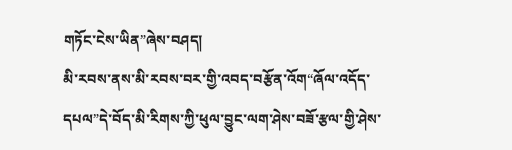གཏོང་ངེས་ཡིན”ཞེས་བཤད།
མི་རབས་ནས་མི་རབས་བར་གྱི་འབད་བརྩོན་འོག“ཞོལ་འདོད་དཔལ”དེ་བོད་མི་རིགས་ཀྱི་ཕུལ་བྱུང་ལག་ཤེས་བཟོ་རྩལ་གྱི་ཤེས་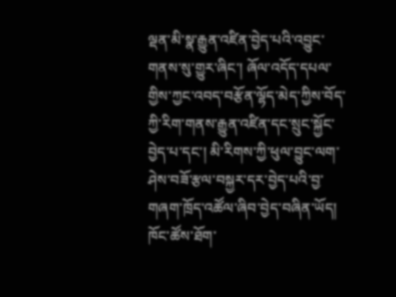ལྡན་མི་སྣ་རྒྱུན་འཛིན་བྱེད་པའི་འབྱུང་གནས་སུ་གྱུར་ཞིང་། ཞོལ་འདོད་དཔལ་གྱིས་ཀྱང་འབད་བརྩོན་ལྷོད་མེད་ཀྱིས་བོད་ཀྱི་རིག་གནས་རྒྱུན་འཛིན་དང་སྲུང་སྐྱོང་བྱེད་པ་དང་། མི་རིགས་ཀྱི་ཕུལ་བྱུང་ལག་ཤེས་བཟོ་རྩལ་བསྐྱར་དར་བྱེད་པའི་བྱ་གཞག་ཁྲོད་འཚོལ་ཞིབ་བྱེད་བཞིན་ཡོད། ཁོང་ཚོས་ཐོག་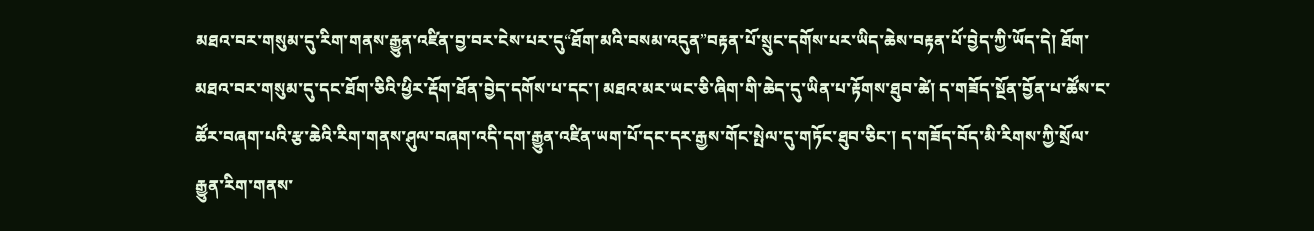མཐའ་བར་གསུམ་དུ་རིག་གནས་རྒྱུན་འཛིན་བྱ་བར་ངེས་པར་དུ“ཐོག་མའི་བསམ་འདུན”བརྟན་པོ་སྲུང་དགོས་པར་ཡིད་ཆེས་བརྟན་པོ་བྱེད་ཀྱི་ཡོད་དེ། ཐོག་མཐའ་བར་གསུམ་དུ་དང་ཐོག་ཅིའི་ཕྱིར་རྡོག་ཐོན་བྱེད་དགོས་པ་དང་། མཐའ་མར་ཡང་ཅི་ཞིག་གི་ཆེད་དུ་ཡིན་པ་རྟོགས་ཐུབ་ཚེ། ད་གཟོད་སྔོན་བྱོན་པ་ཚོས་ང་ཚོར་བཞག་པའི་རྩ་ཆེའི་རིག་གནས་ཤུལ་བཞག་འདི་དག་རྒྱུན་འཛིན་ཡག་པོ་དང་དར་རྒྱས་གོང་སྤེལ་དུ་གཏོང་ཐུབ་ཅིང་། ད་གཟོད་བོད་མི་རིགས་ཀྱི་སྲོལ་རྒྱུན་རིག་གནས་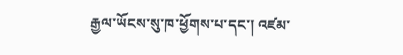རྒྱལ་ཡོངས་སུ་ཁ་ཕྱོགས་པ་དང་། འཛམ་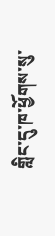གླིང་དུ་ཁ་ཕྱོགས་སུ་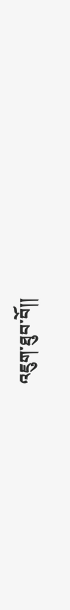འཇུག་ཐུབ་བོ།།